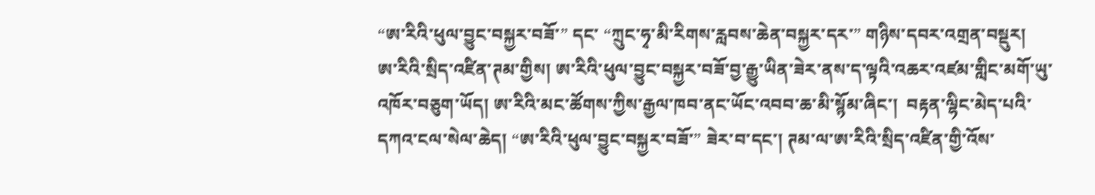“ཨ་རིའི་ཕུལ་བྱུང་བསྐྱར་བཟོ་” དང་ “ཀྲུང་ཧྭ་མི་རིགས་རླབས་ཆེན་བསྐྱར་དར་” གཉིས་དབར་འགྲན་བསྡུར།
ཨ་རིའི་སྲིད་འཛིན་ཊམ་གྱིས། ཨ་རིའི་ཕུལ་བྱུང་བསྐྱར་བཟོ་བྱ་རྒྱུ་ཡིན་ཟེར་ནས་ད་ལྟའི་འཆར་འཛམ་གླིང་མགོ་ཡུ་འཁོར་བཅུག་ཡོད། ཨ་རིའི་མང་ཚོགས་ཀྱིས་རྒྱལ་ཁབ་ནང་ཡོང་འབབ་ཆ་མི་སྙོམ་ཞིང་།  བརྟན་ལྷིང་མེད་པའི་དཀའ་ངལ་སེལ་ཆེད། “ཨ་རིའི་ཕུལ་བྱུང་བསྐྱར་བཟོ་” ཟེར་བ་དང་། ཊམ་ལ་ཨ་རིའི་སྲིད་འཛིན་གྱི་འོས་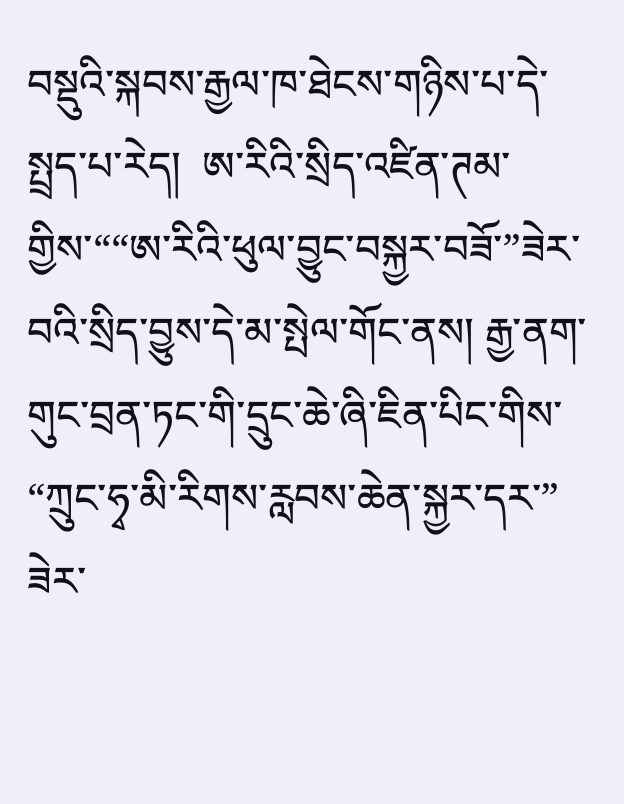བསྡུའི་སྐབས་རྒྱལ་ཁ་ཐེངས་གཉིས་པ་དེ་སྤྲད་པ་རེད།  ཨ་རིའི་སྲིད་འཛིན་ཊམ་གྱིས་““ཨ་རིའི་ཕུལ་བྱུང་བསྐྱར་བཟོ་”ཟེར་བའི་སྲིད་བྱུས་དེ་མ་སྤེལ་གོང་ནས། རྒྱ་ནག་གུང་བྲན་ཏང་གི་དྲུང་ཆེ་ཞི་ཇིན་པིང་གིས་ “ཀྲུང་ཧྭ་མི་རིགས་རླབས་ཆེན་སྐྱར་དར་” ཟེར་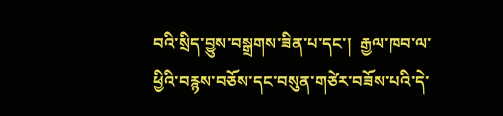བའི་སྲིད་བྱུས་བསྒྲགས་ཟིན་པ་དང་།  རྒྱལ་ཁབ་ལ་ཕྱིའི་བརྙས་བཅོས་དང་བསུན་གཙེར་བཟོས་པའི་དེ་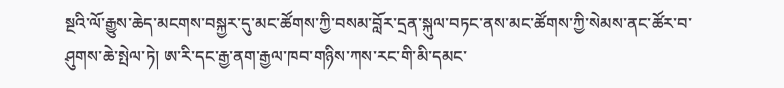སྔའི་ལོ་རྒྱུས་ཆེད་མངགས་བསྐྱར་དུ་མང་ཚོགས་ཀྱི་བསམ་བློར་དྲན་སྐུལ་བཏང་ནས་མང་ཚོགས་ཀྱི་སེམས་ནང་ཚོར་བ་ཤུགས་ཆེ་སྤེལ་ཏེ། ཨ་རི་དང་རྒྱ་ནག་རྒྱལ་ཁབ་གཉིས་ཀས་རང་གི་མི་དམང་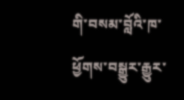གི་བསམ་བློའི་ཁ་ཕྱོགས་བསྒྱུར་རྒྱུར་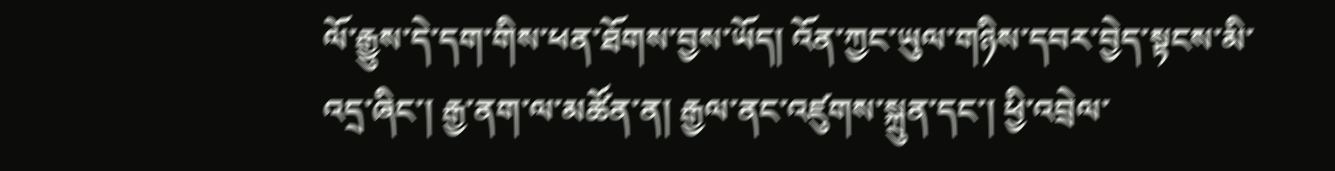ལོ་རྒྱུས་དེ་དག་གིས་ཕན་ཐོགས་བྱས་ཡོད། འོན་ཀྱང་ཡུལ་གཉིས་དབར་བྱེད་སྟངས་མི་འདྲ་ཞིང་། རྒྱ་ནག་ལ་མཚོན་ན། རྒྱལ་ནང་འཛུགས་སྐྲུན་དང་། ཕྱི་འབྲེལ་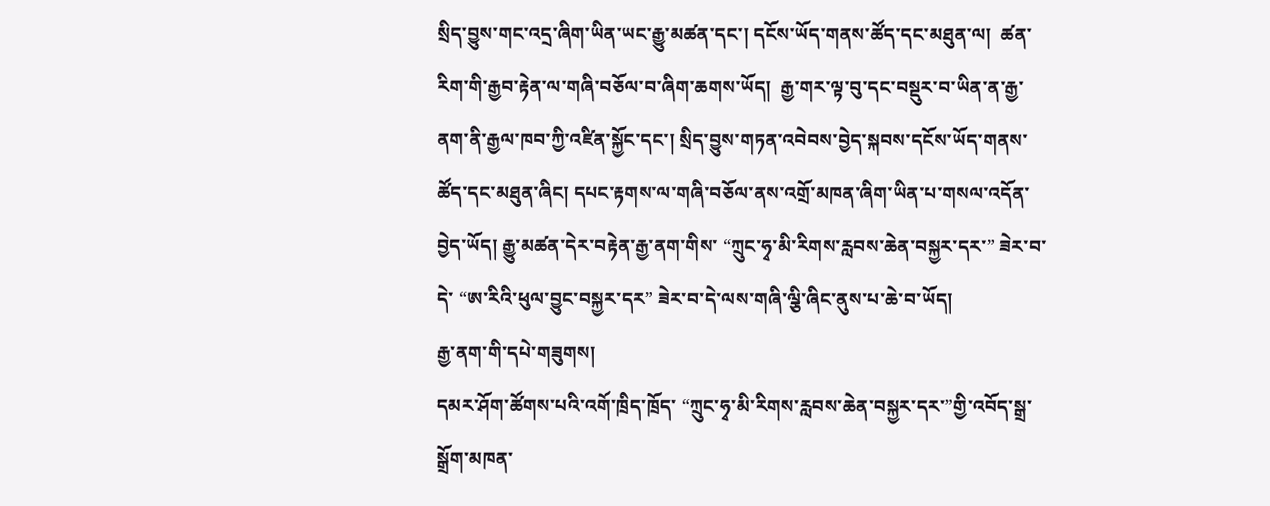སྲིད་བྱུས་གང་འདྲ་ཞིག་ཡིན་ཡང་རྒྱུ་མཚན་དང་། དངོས་ཡོད་གནས་ཚོད་དང་མཐུན་ལ།  ཚན་རིག་གི་རྒྱབ་རྟེན་ལ་གཞི་བཅོལ་བ་ཞིག་ཆགས་ཡོད།  རྒྱ་གར་ལྟ་བུ་དང་བསྡུར་བ་ཡིན་ན་རྒྱ་ནག་ནི་རྒྱལ་ཁབ་ཀྱི་འཛིན་སྐྱོང་དང་། སྲིད་བྱུས་གཏན་འབེབས་བྱེད་སྐབས་དངོས་ཡོད་གནས་ཚོད་དང་མཐུན་ཞིང། དཔང་རྟགས་ལ་གཞི་བཅོལ་ནས་འགྲོ་མཁན་ཞིག་ཡིན་པ་གསལ་འདོན་བྱེད་ཡོད། རྒྱུ་མཚན་དེར་བརྟེན་རྒྱ་ནག་གིས་ “ཀྲུང་ཧྭ་མི་རིགས་རླབས་ཆེན་བསྐྱར་དར་” ཟེར་བ་དེ་ “ཨ་རིའི་ཕུལ་བྱུང་བསྐྱར་དར” ཟེར་བ་དེ་ལས་གཞི་ལྕི་ཞིང་ནུས་པ་ཆེ་བ་ཡོད།
རྒྱ་ནག་གི་དཔེ་གཟུགས།
དམར་ཤོག་ཚོགས་པའི་འགོ་ཁྲིད་ཁྲོད་ “ཀྲུང་ཧྭ་མི་རིགས་རླབས་ཆེན་བསྐྱར་དར་”གྱི་འབོད་སྒྲ་སྒྲོག་མཁན་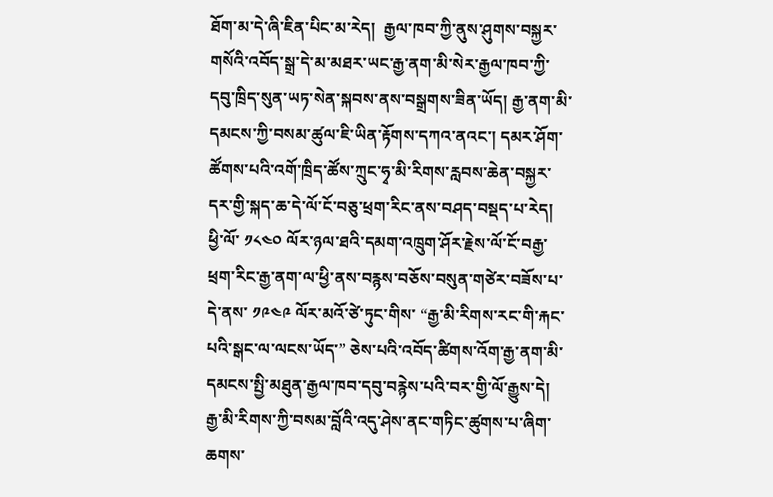ཐོག་མ་དེ་ཞི་ཇིན་པིང་མ་རེད།  རྒྱལ་ཁབ་ཀྱི་ནུས་ཤུགས་བསྐྱར་གསོའི་འབོད་སྒྲ་དེ་མ་མཐར་ཡང་རྒྱ་ནག་མི་སེར་རྒྱལ་ཁབ་ཀྱི་དབུ་ཁྲིད་སུན་ཡཏ་སེན་སྐབས་ནས་བསྒྲགས་ཟིན་ཡོད། རྒྱ་ནག་མི་དམངས་ཀྱི་བསམ་ཚུལ་ཇི་ཡིན་རྟོགས་དཀའ་ནའང་། དམར་ཤོག་ཚོགས་པའི་འགོ་ཁྲིད་ཚོས་ཀྲུང་ཧྭ་མི་རིགས་རླབས་ཆེན་བསྐྱར་དར་གྱི་སྐད་ཆ་དེ་ལོ་ངོ་བཅུ་ཕྲག་རིང་ནས་བཤད་བསྡད་པ་རེད།   ཕྱི་ལོ་ ༡༨༤༠ ལོར་ཉལ་ཐའི་དམག་འཁྲུག་ཤོར་རྗེས་ལོ་ངོ་བརྒྱ་ཕྲག་རིང་རྒྱ་ནག་ལ་ཕྱི་ནས་བརྙས་བཅོས་བསུན་གཙེར་བཟོས་པ་དེ་ནས་ ༡༩༤༩ ལོར་མའོ་ཙེ་ཏུང་གིས་ “རྒྱ་མི་རིགས་རང་གི་རྐང་པའི་སྒང་ལ་ལངས་ཡོད་” ཅེས་པའི་འབོད་ཚིགས་འོག་རྒྱ་ནག་མི་དམངས་སྤྱི་མཐུན་རྒྱལ་ཁབ་དབུ་བརྙེས་པའི་བར་གྱི་ལོ་རྒྱུས་དེ། རྒྱ་མི་རིགས་ཀྱི་བསམ་བློའི་འདུ་ཤེས་ནང་གཏིང་ཚུགས་པ་ཞིག་ཆགས་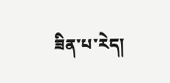ཟིན་པ་རེད།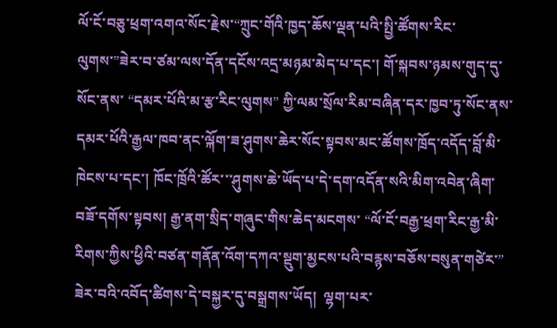ལོ་ངོ་བཅུ་ཕྲག་འགའ་སོང་རྗེས་“ཀྲུང་གོའི་ཁྱད་ཆོས་ལྡན་པའི་སྤྱི་ཚོགས་རིང་ལུགས་”ཟེར་བ་ཙམ་ལས་དོན་དངོས་འདྲ་མཉམ་མེད་པ་དང་། གོ་སྐབས་ཉམས་གུད་དུ་སོང་ནས་ “དམར་པོའི་མ་རྩ་རིང་ལུགས” ཀྱི་ལམ་སྲོལ་རིམ་བཞིན་དར་ཁྱབ་ཏུ་སོང་ནས་དམར་པོའི་རྒྱལ་ཁབ་ནང་ལྐོག་ཟ་ཤུགས་ཆེར་སོང་སྟབས་མང་ཚོགས་ཁྲོད་འདོད་བློ་མི་ཁེངས་པ་དང་། ཁོང་ཁྲོའི་ཚོར་་་ཤུགས་ཆེ་ཡོད་པ་དེ་དག་འདོན་སའི་མིག་འབེན་ཞིག་བཟོ་དགོས་སྟབས། རྒྱ་ནག་སྲིད་གཞུང་གིས་ཆེད་མངགས་ “ལོ་ངོ་བརྒྱ་ཕྲག་རིང་རྒྱ་མི་རིགས་ཀྱིས་ཕྱིའི་བཙན་གནོན་འོག་དཀའ་སྡུག་མྱངས་པའི་བརྙས་བཅོས་བསུན་གཙེར་” ཟེར་བའི་འབོད་ཚིགས་དེ་བསྐྱར་དུ་བསྒྲགས་ཡོད།  ལྷག་པར་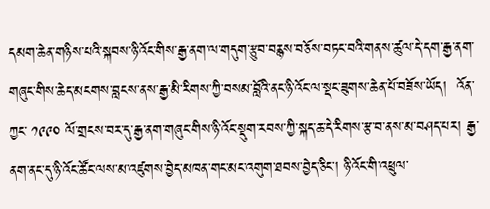དམག་ཆེན་གཉིས་པའི་སྐབས་ཉི་འོང་གིས་རྒྱ་ནག་ལ་གདུག་རྩུབ་བརྙས་བཅོས་བཏང་བའི་གནས་ཚུལ་དེ་དག་རྒྱ་ནག་གཞུང་གིས་ཆེད་མངགས་བླངས་ནས་རྒྱ་མི་རིགས་ཀྱི་བསམ་བློའི་ནང་ཉི་འོང་ལ་སྡང་ཟུགས་ཆེན་པོ་བཟོས་ཡོད།  འོན་ཀྱང་ ༡༩༩༠ ལོ་གྲངས་བར་དུ་རྒྱ་ནག་གཞུང་གིས་ཉི་འོང་སྡུག་རབས་ཀྱི་སྐད་ཆ་དེ་རིགས་རྩ་བ་ནས་མ་བཤད་པར། རྒྱ་ནག་ནང་དུ་ཉི་འོང་ཚོང་ལས་མ་འཛུགས་བྱེད་མཁན་གང་མང་འགུག་ཐབས་བྱེད་ཅིང་། ཉི་འོང་གི་འཕྲུལ་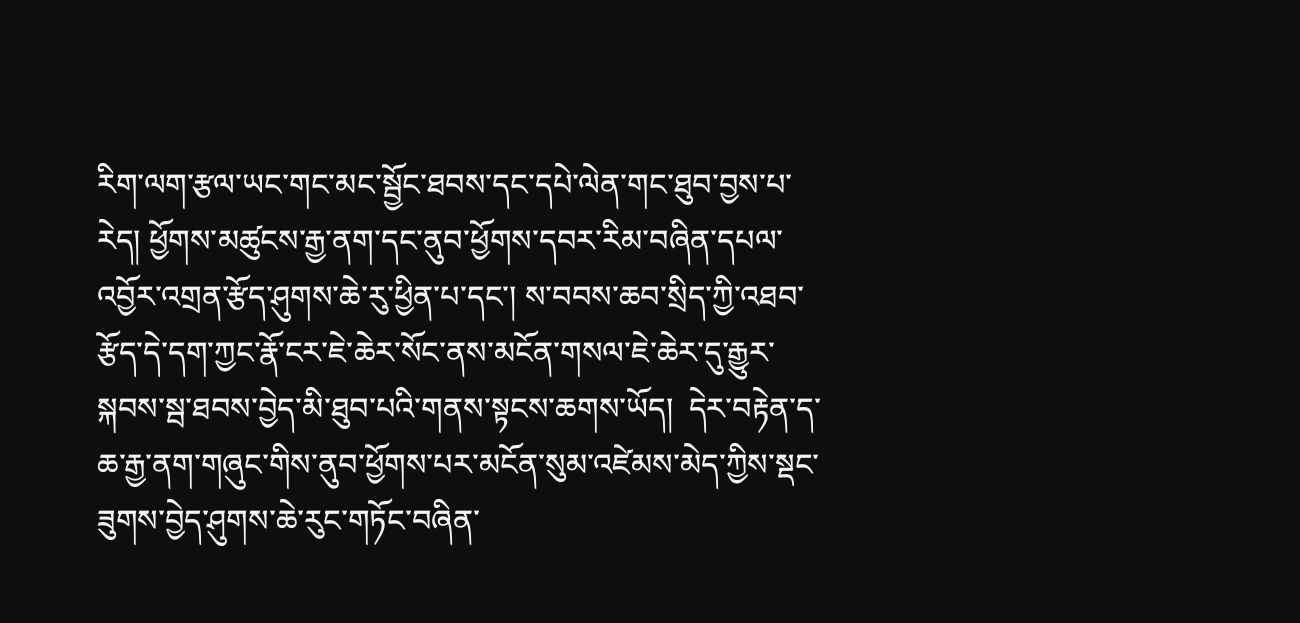རིག་ལག་རྩལ་ཡང་གང་མང་སྦྱོང་ཐབས་དང་དཔེ་ལེན་གང་ཐུབ་བྱས་པ་རེད། ཕྱོགས་མཚུངས་རྒྱ་ནག་དང་ནུབ་ཕྱོགས་དབར་རིམ་བཞིན་དཔལ་འབྱོར་འགྲན་རྩོད་ཤུགས་ཆེ་རུ་ཕྱིན་པ་དང་། ས་བབས་ཆབ་སྲིད་ཀྱི་འཐབ་རྩོད་དེ་དག་ཀྱང་རྣོ་ངར་ཇེ་ཆེར་སོང་ནས་མངོན་གསལ་ཇེ་ཆེར་དུ་རྒྱུར་སྐབས་སྦ་ཐབས་བྱེད་མི་ཐུབ་པའི་གནས་སྟངས་ཆགས་ཡོད།  དེར་བརྟེན་ད་ཆ་རྒྱ་ནག་གཞུང་གིས་ནུབ་ཕྱོགས་པར་མངོན་སུམ་འཛེམས་མེད་ཀྱིས་སྡང་ཟུགས་བྱེད་ཤུགས་ཆེ་རུང་གཏོང་བཞིན་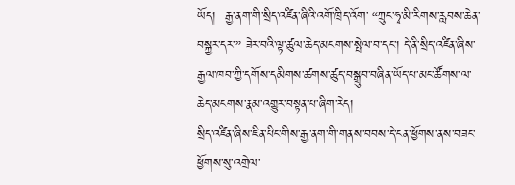ཡོད།  རྒྱ་ནག་གི་སྲིད་འཛིན་ཞིའི་འགོ་ཁྲིད་འོག་ “ཀྲུང་ཧྭ་མི་རིགས་རླབས་ཆེན་བསྐྱར་དར་” ཟེར་བའི་ལྟ་ཚུལ་ཆེད་མངགས་སྤེལ་བ་དང་། དེ་ནི་སྲིད་འཛིན་ཞིས་རྒྱལ་ཁབ་ཀྱི་དགོས་དམིགས་ཚགས་ཚུད་བསྒྲུབ་བཞིན་ཡོད་པ་མང་ཚོགས་ལ་ཆེད་མངགས་རྣམ་འགྱུར་བསྟན་པ་ཞིག་རེད།
སྲིད་འཛིན་ཞིས་ཇིན་པིང་གིས་རྒྱ་ནག་གི་གནས་བབས་དེ་ངན་ཕྱོགས་ནས་བཟང་ཕྱོགས་སུ་འགྲེལ་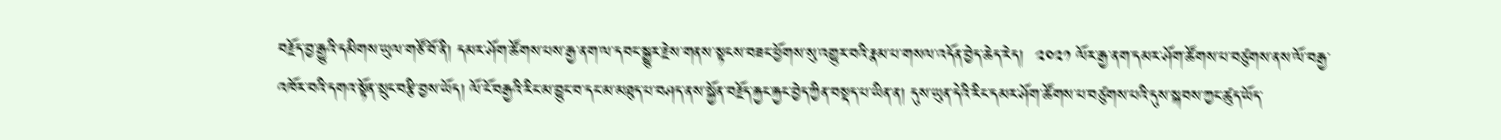བརྗོད་བྱ་རྒྱུའི་དམིགས་ཡུལ་གཙོ་བོ་ནི། དམར་ཤོག་ཚོགས་པས་རྒྱ་ནག་ལ་དབང་སྒྱུར་རྗེས་གནས་སྟངས་བཟང་ཕྱོགས་སུ་འགྱུར་བའི་རྣམ་པ་གསལ་འདོན་བྱེད་ཆེད་རེད།  ༢༠༢༡ ལོར་རྒྱ་ནག་དམར་ཤོག་ཚོགས་པ་བཙུགས་ནས་ལོ་བརྒྱ་འཁོར་བའི་དགའ་སྟོན་སྲུང་བརྩི་བྱས་ཡོད། ལོ་ངོ་བརྒྱའི་རིང་མ་བྱུང་བ་དང་མ་མཐུད་པ་བཤད་ནས་སྐྱོན་བརྗོད་རྐྱང་རྐྱང་བྱེད་ཀྱིན་བསྡད་པ་ཡིན་ན། དུས་ཡུན་དེའི་རིང་དམར་ཤོག་ཚོགས་པ་བཙུགས་པའི་དུས་སྐབས་ཀྱང་ཚུད་ཡོད་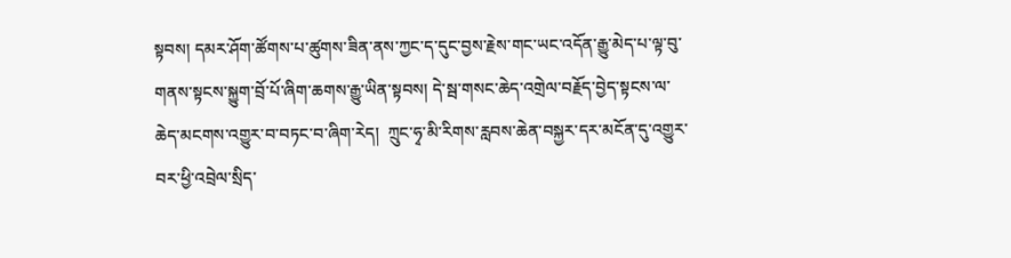སྟབས། དམར་ཤོག་ཚོགས་པ་ཚུགས་ཟིན་ནས་ཀྱང་ད་དུང་བྱས་རྗེས་གང་ཡང་འདོན་རྒྱུ་མེད་པ་ལྟ་བུ་གནས་སྟངས་སྐྱུག་བྲོ་པོ་ཞིག་ཆགས་རྒྱུ་ཡིན་སྟབས། དེ་སྦ་གསང་ཆེད་འགྲེལ་བརྗོད་བྱེད་སྟངས་ལ་ཆེད་མངགས་འགྱུར་བ་བཏང་བ་ཞིག་རེད།  ཀྲུང་ཧྭ་མི་རིགས་རླབས་ཆེན་བསྐྱར་དར་མངོན་དུ་འགྱུར་བར་ཕྱི་འབྲེལ་སྲིད་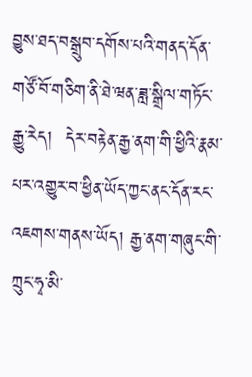བྱུས་ཐད་བསྒྲུབ་དགོས་པའི་གནད་དོན་གཙོ་བོ་གཅིག་ནི་ཐེ་ཝན་ཟླ་སྒྲིལ་གཏོང་རྒྱུ་རེད།  དེར་བརྟེན་རྒྱ་ནག་གི་ཕྱིའི་རྣམ་པར་འགྱུར་བ་ཕྱིན་ཡོད་ཀྱང་ནང་དོན་རང་འཇགས་གནས་ཡོད། རྒྱ་ནག་གཞུང་གི་ཀྲུང་ཧྭ་མི་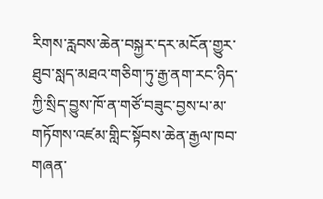རིགས་རླབས་ཆེན་བསྐྱར་དར་མངོན་གྱུར་ཐུབ་སླད་མཐའ་གཅིག་ཏུ་རྒྱ་ནག་རང་ཉིད་ཀྱི་སྲིད་བྱུས་ཁོ་ན་གཙོ་བཟུང་བྱས་པ་མ་གཏོགས་འཛམ་གླིང་སྟོབས་ཆེན་རྒྱལ་ཁབ་གཞན་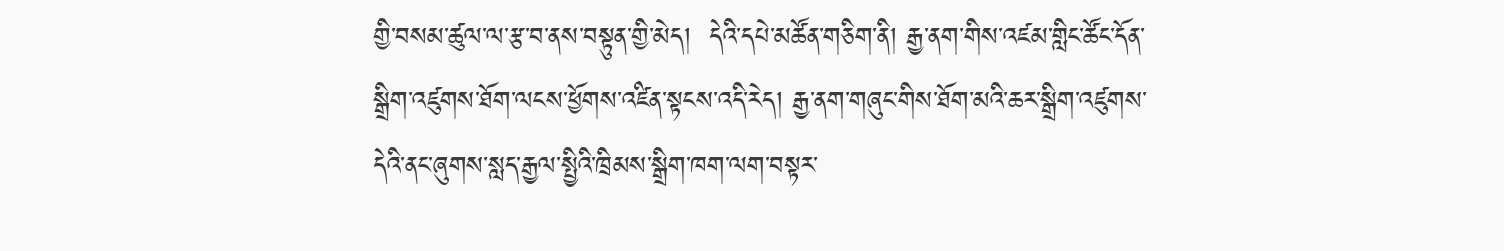གྱི་བསམ་ཚུལ་ལ་རྩ་བ་ནས་བསྟུན་གྱི་མེད།  དེའི་དཔེ་མཚོན་གཅིག་ནི། རྒྱ་ནག་གིས་འཛམ་གླིང་ཚོང་དོན་སྒྲིག་འཛུགས་ཐོག་ལངས་ཕྱོགས་འཛིན་སྟངས་འདི་རེད། རྒྱ་ནག་གཞུང་གིས་ཐོག་མའི་ཆར་སྒྲིག་འཛུགས་དེའི་ནང་ཞུགས་སླད་རྒྱལ་སྤྱིའི་ཁྲིམས་སྒྲིག་ཁག་ལག་བསྟར་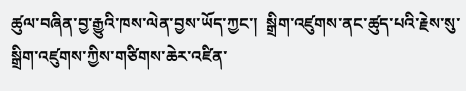ཚུལ་བཞིན་བྱ་རྒྱུའི་ཁས་ལེན་བྱས་ཡོད་ཀྱང་།  སྒྲིག་འཛུགས་ནང་ཚུད་པའི་རྗེས་སུ་སྒྲིག་འཛུགས་ཀྱིས་གཙིགས་ཆེར་འཛིན་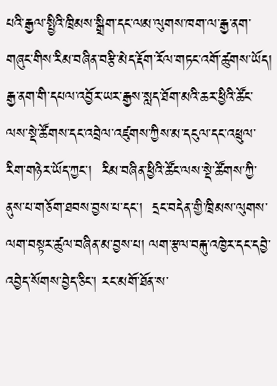པའི་རྒྱལ་སྤྱིའི་ཁྲིམས་སྒྲིག་དང་ལམ་ལུགས་ཁག་ལ་རྒྱ་ནག་གཞུང་གིས་རིམ་བཞིན་བརྩི་མེད་རྡོག་རོལ་གཏང་འགོ་ཚུགས་ཡོད།  རྒྱ་ནག་གི་དཔལ་འབྱོར་ཡར་རྒྱས་སླད་ཐོག་མའི་ཆར་ཕྱིའི་ཚོང་ལས་སྡེ་ཚོགས་དང་འབྲེལ་འཛུགས་ཀྱིས་མ་དངུལ་དང་འཕྲུལ་རིག་གཉེར་ཡོད་ཀྱང་།  རིམ་བཞིན་ཕྱིའི་ཚོང་ལས་སྡེ་ཚོགས་ཀྱི་ནུས་པ་གཅོག་ཐབས་བྱས་པ་དང་།  དྲང་བདེན་གྱི་ཁྲིམས་ལུགས་ལག་བསྟར་ཚུལ་བཞིན་མ་བྱས་པ། ལག་རྩལ་བརྐུ་འཁྱེར་དང་དབྱེ་འབྱེད་སོགས་བྱེད་ཅིང་། རང་མགོ་ཐོན་ས་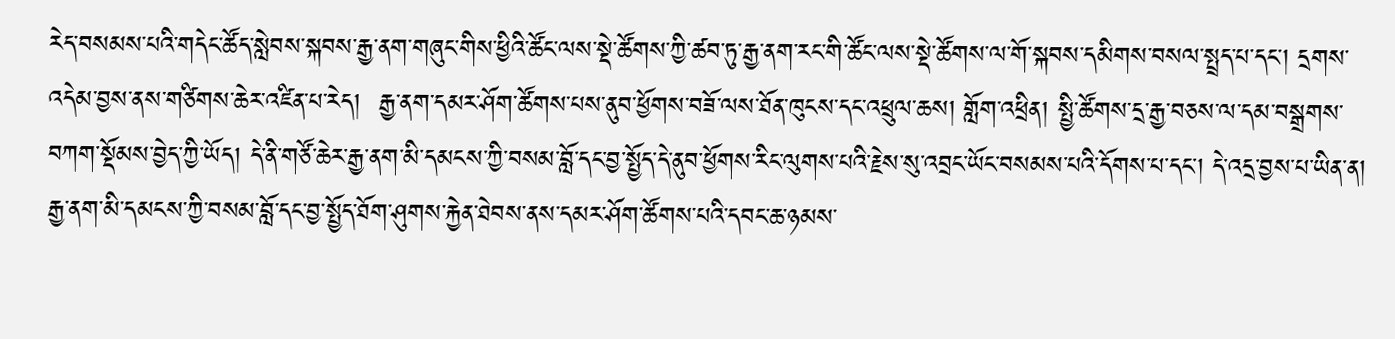རེད་བསམས་པའི་གདེང་ཚོད་སླེབས་སྐབས་རྒྱ་ནག་གཞུང་གིས་ཕྱིའི་ཚོང་ལས་སྡེ་ཚོགས་ཀྱི་ཚབ་ཏུ་རྒྱ་ནག་རང་གི་ཚོང་ལས་སྡེ་ཚོགས་ལ་གོ་སྐབས་དམིགས་བསལ་སྤྲད་པ་དང་། དྲགས་འདེམ་བྱས་ནས་གཙིགས་ཆེར་འཛིན་པ་རེད།  རྒྱ་ནག་དམར་ཤོག་ཚོགས་པས་ནུབ་ཕྱོགས་བཟོ་ལས་ཐོན་ཁུངས་དང་འཕྲུལ་ཆས། གློག་འཕྲིན། སྤྱི་ཚོགས་དྲ་རྒྱ་བཅས་ལ་དམ་བསྒྲགས་བཀག་སྡོམས་བྱེད་ཀྱི་ཡོད། དེ་ནི་གཙོ་ཆེར་རྒྱ་ནག་མི་དམངས་ཀྱི་བསམ་བློ་དང་བྱ་སྤྱོད་དེ་ནུབ་ཕྱོགས་རིང་ལུགས་པའི་རྗེས་སུ་འབྲང་ཡོང་བསམས་པའི་དོགས་པ་དང་། དེ་འདྲ་བྱས་པ་ཡིན་ན། རྒྱ་ནག་མི་དམངས་ཀྱི་བསམ་བློ་དང་བྱ་སྤྱོད་ཐོག་ཤུགས་རྐྱེན་ཐེབས་ནས་དམར་ཤོག་ཚོགས་པའི་དབང་ཆ་ཉམས་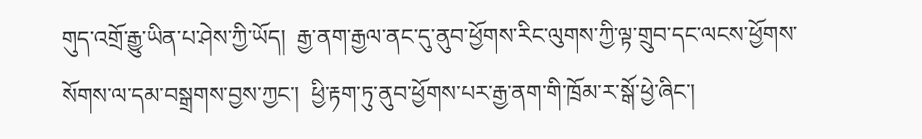གུད་འགྲོ་རྒྱུ་ཡིན་པ་ཤེས་ཀྱི་ཡོད།  རྒྱ་ནག་རྒྱལ་ནང་དུ་ནུབ་ཕྱོགས་རིང་ལུགས་ཀྱི་ལྟ་གྲུབ་དང་ལངས་ཕྱོགས་སོགས་ལ་དམ་བསྒྲགས་བྱས་ཀྱང་།  ཕྱི་རྟག་ཏུ་ནུབ་ཕྱོགས་པར་རྒྱ་ནག་གི་ཁྲོམ་ར་སྒོ་ཕྱེ་ཞིང་།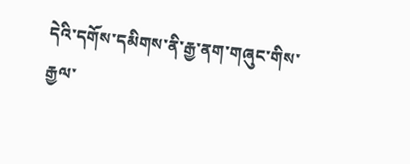དེའི་དགོས་དམིགས་ནི་རྒྱ་ནག་གཞུང་གིས་རྒྱལ་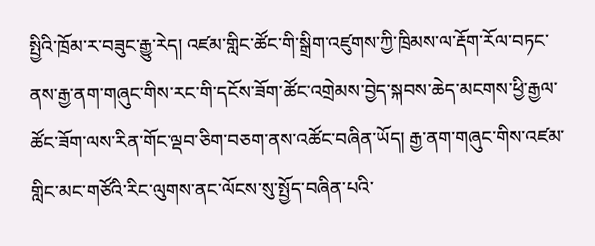སྤྱིའི་ཁྲོམ་ར་བཟུང་རྒྱུ་རེད། འཛམ་གླིང་ཚོང་གི་སྒྲིག་འཛུགས་ཀྱི་ཁྲིམས་ལ་རྡོག་རོལ་བཏང་ནས་རྒྱ་ནག་གཞུང་གིས་རང་གི་དངོས་ཟོག་ཚོང་འགྲེམས་བྱེད་སྐབས་ཆེད་མངགས་ཕྱི་རྒྱལ་ཚོང་ཟོག་ལས་རིན་གོང་ལྡབ་ཅིག་བཅག་ནས་འཚོང་བཞིན་ཡོད། རྒྱ་ནག་གཞུང་གིས་འཛམ་གླིང་མང་གཙོའི་རིང་ལུགས་ནང་ལོངས་སུ་སྤྱོད་བཞིན་པའི་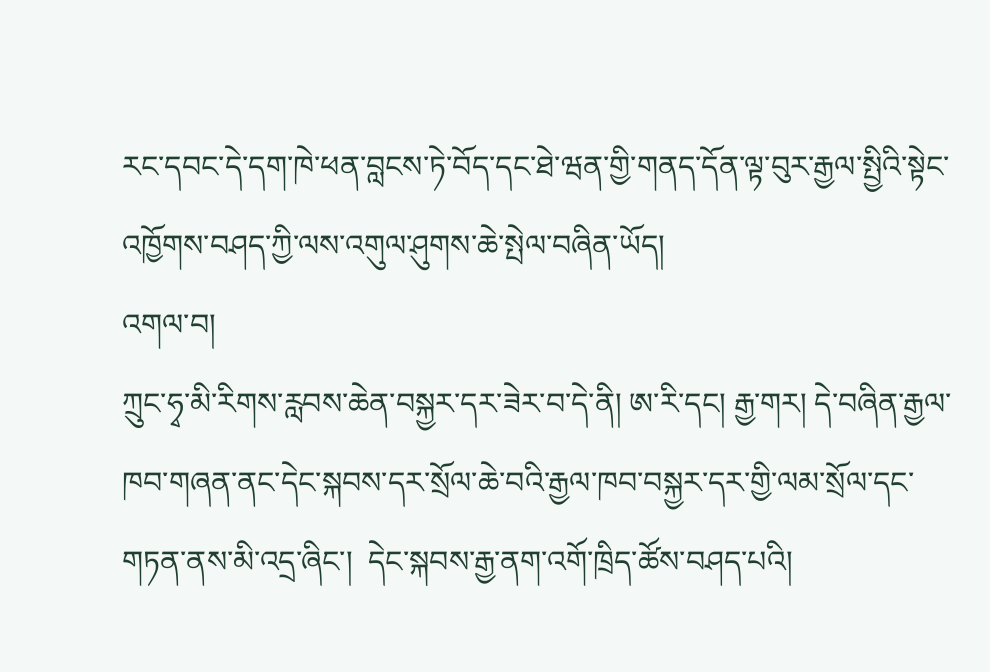རང་དབང་དེ་དག་ཁེ་ཕན་བླངས་ཏེ་བོད་དང་ཐེ་ཝན་གྱི་གནད་དོན་ལྟ་བུར་རྒྱལ་སྤྱིའི་སྟེང་འཁྱོགས་བཤད་ཀྱི་ལས་འགུལ་ཤུགས་ཆེ་སྤེལ་བཞིན་ཡོད།
འགལ་བ།
ཀྲུང་ཧྭ་མི་རིགས་རླབས་ཆེན་བསྐྱར་དར་ཟེར་བ་དེ་ནི། ཨ་རི་དང། རྒྱ་གར། དེ་བཞིན་རྒྱལ་ཁབ་གཞན་ནང་དེང་སྐབས་དར་སྲོལ་ཆེ་བའི་རྒྱལ་ཁབ་བསྐྱར་དར་གྱི་ལམ་སྲོལ་དང་གཏན་ནས་མི་འདྲ་ཞིང་།  དེང་སྐབས་རྒྱ་ནག་འགོ་ཁྲིད་ཚོས་བཤད་པའི།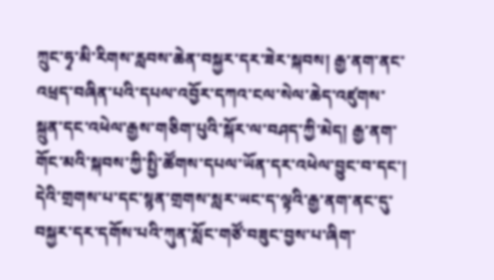ཀྲུང་ཧྭ་མི་རིགས་རླབས་ཆེན་བསྐྱར་དར་ཟེར་སྐབས། རྒྱ་ནག་ནང་འཕྲད་བཞིན་པའི་དཔལ་འབྱོར་དཀའ་ངལ་སེལ་ཆེད་འཛུགས་སྐྲུན་དང་འཕེལ་རྒྱས་གཅིག་པུའི་སྐོར་ལ་བཤད་ཀྱི་མེད། རྒྱ་ནག་གོང་མའི་སྐབས་ཀྱི་སྤྱི་ཚོགས་དཔལ་ཡོན་དར་འཕེལ་བྱུང་བ་དང་། དེའི་གྲགས་པ་དང་སྙན་གྲགས་སླར་ཡང་ད་ལྟའི་རྒྱ་ནག་ནང་དུ་བསྐྱར་དར་དགོས་པའི་ཀུན་སློང་གཙོ་བཟུང་བྱས་པ་ཞིག་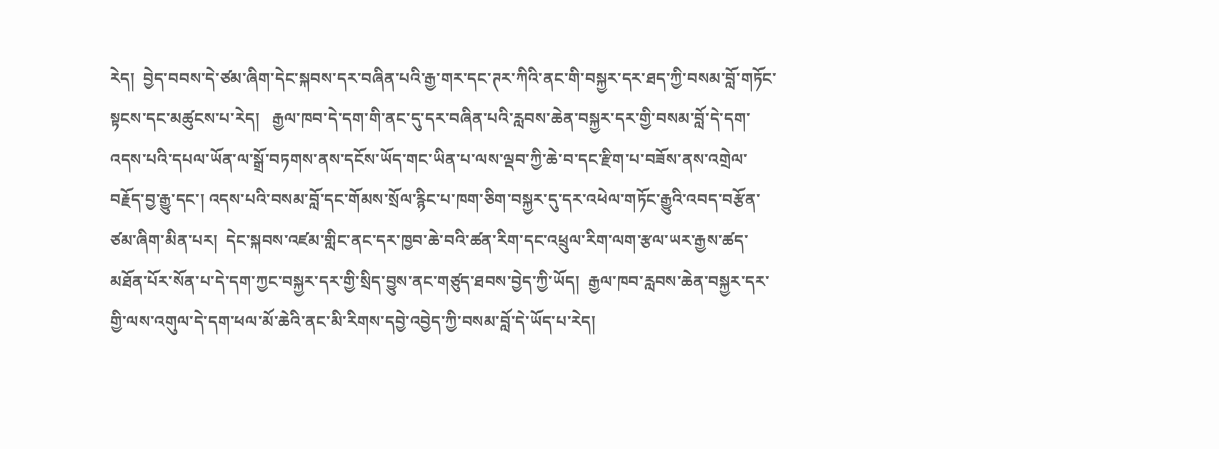རེད།  བྱེད་བབས་དེ་ཙམ་ཞིག་དེང་སྐབས་དར་བཞིན་པའི་རྒྱ་གར་དང་ཊར་ཀིའི་ནང་གི་བསྐྱར་དར་ཐད་ཀྱི་བསམ་བློ་གཏོང་སྟངས་དང་མཚུངས་པ་རེད།   རྒྱལ་ཁབ་དེ་དག་གི་ནང་དུ་དར་བཞིན་པའི་རླབས་ཆེན་བསྐྱར་དར་གྱི་བསམ་བློ་དེ་དག་འདས་པའི་དཔལ་ཡོན་ལ་སྒྲོ་བཏགས་ནས་དངོས་ཡོད་གང་ཡིན་པ་ལས་ལྡབ་ཀྱི་ཆེ་བ་དང་རྫིག་པ་བཟོས་ནས་འགྲེལ་བརྗོད་བྱ་རྒྱུ་དང་། འདས་པའི་བསམ་བློ་དང་གོམས་སྲོལ་རྙིང་པ་ཁག་ཅིག་བསྐྱར་དུ་དར་འཕེལ་གཏོང་རྒྱུའི་འབད་བརྩོན་ཙམ་ཞིག་མིན་པར།  དེང་སྐབས་འཛམ་གླིང་ནང་དར་ཁྱབ་ཆེ་བའི་ཚན་རིག་དང་འཕྲུལ་རིག་ལག་རྩལ་ཡར་རྒྱས་ཚད་མཐོན་པོར་སོན་པ་དེ་དག་ཀྱང་བསྐྱར་དར་གྱི་སྲིད་བྱུས་ནང་གཙུད་ཐབས་བྱེད་ཀྱི་ཡོད།  རྒྱལ་ཁབ་རླབས་ཆེན་བསྐྱར་དར་གྱི་ལས་འགུལ་དེ་དག་ཕལ་མོ་ཆེའི་ནང་མི་རིགས་དབྱེ་འབྱེད་ཀྱི་བསམ་བློ་དེ་ཡོད་པ་རེད།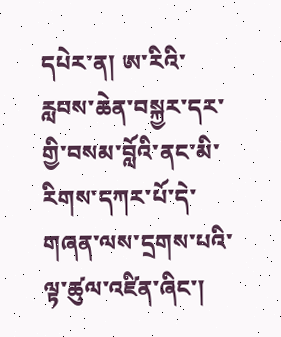དཔེར་ན། ཨ་རིའི་རླབས་ཆེན་བསྐྱར་དར་གྱི་བསམ་བློའི་ནང་མི་རིགས་དཀར་པོ་དེ་གཞན་ལས་དྲགས་པའི་ལྟ་ཚུལ་འཛིན་ཞིང་།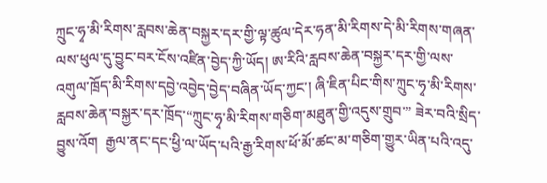ཀྲུང་ཧྭ་མི་རིགས་རླབས་ཆེན་བསྐྱར་དར་གྱི་ལྟ་ཚུལ་དེར་ཧན་མི་རིགས་དེ་མི་རིགས་གཞན་ལས་ཕུལ་དུ་བྱུང་བར་ངོས་འཛིན་བྱེད་ཀྱི་ཡོད། ཨ་རིའི་རླབས་ཆེན་བསྐྱར་དར་གྱི་ལས་འགུལ་ཁྲོད་མི་རིགས་དབྱེ་འབྱེད་བྱེད་བཞིན་ཡོད་ཀྱང་། ཞི་ཇིན་པིང་གིས་ཀྲུང་ཧྭ་མི་རིགས་རླབས་ཆེན་བསྐྱར་དར་ཁྲོད་“ཀྲུང་ཧྭ་མི་རིགས་གཅིག་མཐུན་གྱི་འདུས་གྲུབ་” ཟེར་བའི་སྲིད་བྱུས་འོག  རྒྱལ་ནང་དང་ཕྱི་ལ་ཡོད་པའི་རྒྱ་རིགས་ཕོ་མོ་ཚང་མ་གཅིག་གྱུར་ཡིན་པའི་འདུ་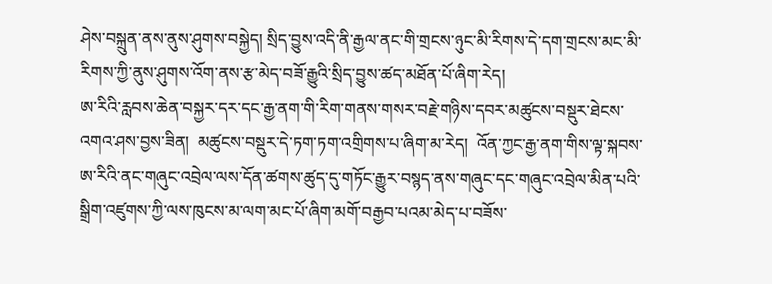ཤེས་བསྐྲུན་ནས་ནུས་ཤུགས་བསྐྱེད། སྲིད་བྱུས་འདི་ནི་རྒྱལ་ནང་གི་གྲངས་ཉུང་མི་རིགས་དེ་དག་གྲངས་མང་མི་རིགས་ཀྱི་ནུས་ཤུགས་འོག་ནས་རྩ་མེད་བཟོ་རྒྱུའི་སྲིད་བྱུས་ཚད་མཐོན་པོ་ཞིག་རེད།
ཨ་རིའི་རླབས་ཆེན་བསྐྱར་དར་དང་རྒྱ་ནག་གི་རིག་གནས་གསར་བརྗེ་གཉིས་དབར་མཚུངས་བསྡུར་ཐེངས་འགའ་ཤས་བྱས་ཟིན།  མཚུངས་བསྡུར་དེ་ཏག་ཏག་འགྲིགས་པ་ཞིག་མ་རེད།  འོན་ཀྱང་རྒྱ་ནག་གིས་ལྟ་སྐབས་ཨ་རིའི་ནང་གཞུང་འབྲེལ་ལས་དོན་ཚགས་ཚུད་དུ་གཏོང་རྒྱུར་བསྙད་ནས་གཞུང་དང་གཞུང་འབྲེལ་མིན་པའི་སྒྲིག་འཛུགས་ཀྱི་ལས་ཁུངས་མ་ལག་མང་པོ་ཞིག་མགོ་བརྒྱབ་པའམ་མེད་པ་བཟོས་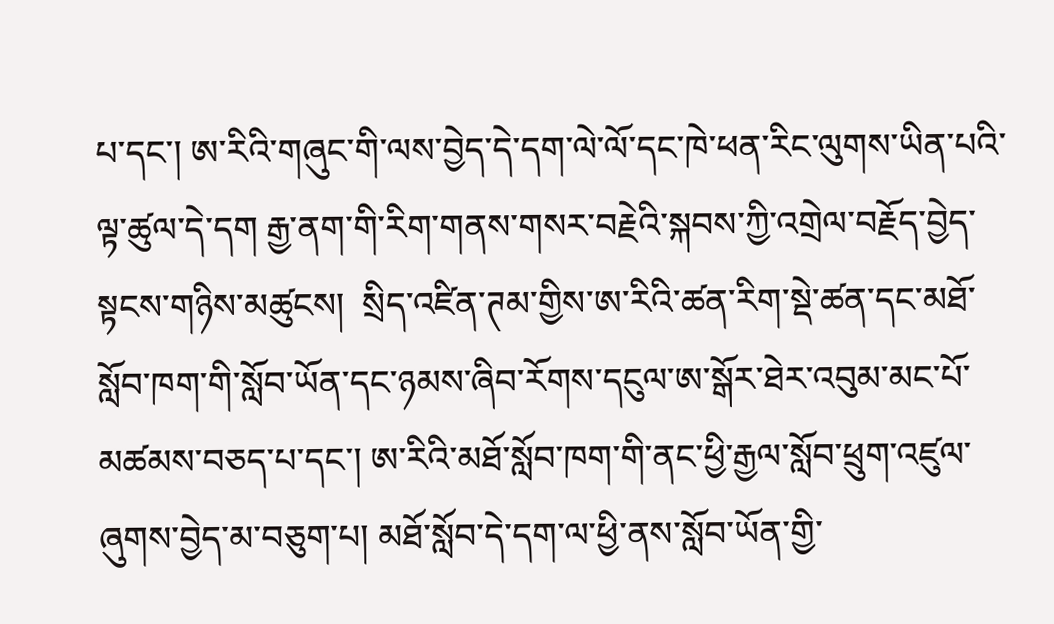པ་དང་། ཨ་རིའི་གཞུང་གི་ལས་བྱེད་དེ་དག་ལེ་ལོ་དང་ཁེ་ཕན་རིང་ལུགས་ཡིན་པའི་ལྟ་ཚུལ་དེ་དག རྒྱ་ནག་གི་རིག་གནས་གསར་བརྗེའི་སྐབས་ཀྱི་འགྲེལ་བརྗོད་བྱེད་སྟངས་གཉིས་མཚུངས།  སྲིད་འཛིན་ཊམ་གྱིས་ཨ་རིའི་ཚན་རིག་སྡེ་ཚན་དང་མཐོ་སློབ་ཁག་གི་སློབ་ཡོན་དང་ཉམས་ཞིབ་རོགས་དངུལ་ཨ་སྒོར་ཐེར་འབུམ་མང་པོ་མཚམས་བཅད་པ་དང་། ཨ་རིའི་མཐོ་སློབ་ཁག་གི་ནང་ཕྱི་རྒྱལ་སློབ་ཕྲུག་འཛུལ་ཞུགས་བྱེད་མ་བཅུག་པ། མཐོ་སློབ་དེ་དག་ལ་ཕྱི་ནས་སློབ་ཡོན་གྱི་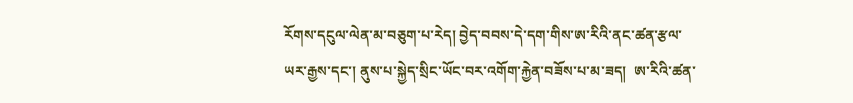རོགས་དངུལ་ལེན་མ་བཅུག་པ་རེད། བྱེད་བབས་དེ་དག་གིས་ཨ་རིའི་ནང་ཚན་རྩལ་ཡར་རྒྱས་དང་། ནུས་པ་སྐྱེད་སྲིང་ཡོང་བར་འགོག་རྐྱེན་བཟོས་པ་མ་ཟད།  ཨ་རིའི་ཚན་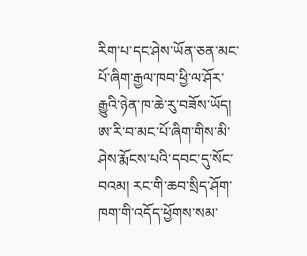རིག་པ་དང་ཤེས་ཡོན་ཅན་མང་པོ་ཞིག་རྒྱལ་ཁབ་ཕྱི་ལ་ཤོར་རྒྱུའི་ཉེན་ཁ་ཆེ་རུ་བཟོས་ཡོད།  ཨ་རི་བ་མང་པོ་ཞིག་གིས་མི་ཤེས་རྨོངས་པའི་དབང་དུ་སོང་བའམ། རང་གི་ཆབ་སྲིད་ཤོག་ཁག་གི་འདོད་ཕྱོགས་སམ་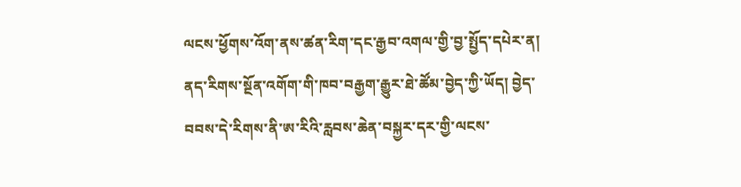ལངས་ཕྱོགས་འོག་ནས་ཚན་རིག་དང་རྒྱབ་འགལ་གྱི་བྱ་སྤྱོད་དཔེར་ན། ནད་རིགས་སྔོན་འགོག་གི་ཁབ་བརྒྱག་རྒྱུར་ཐེ་ཚོམ་བྱེད་ཀྱི་ཡོད། བྱེད་བབས་དེ་རིགས་ནི་ཨ་རིའི་རླབས་ཆེན་བསྐྱར་དར་གྱི་ལངས་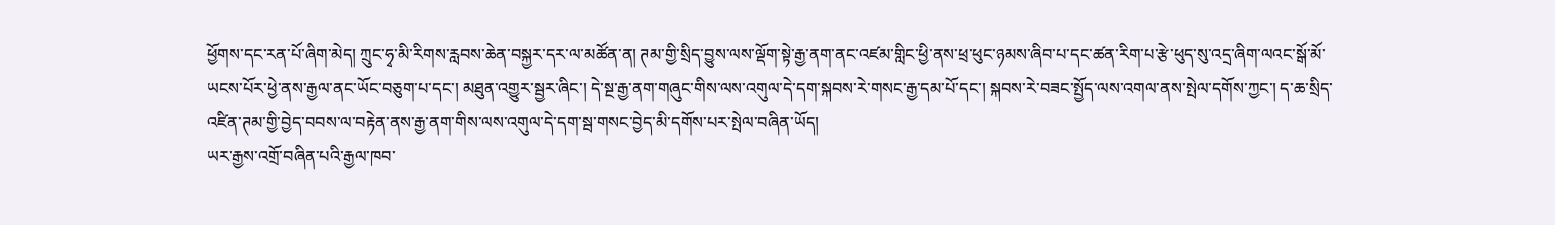ཕྱོགས་དང་རན་པོ་ཞིག་མེད། ཀྲུང་ཧྭ་མི་རིགས་རླབས་ཆེན་བསྐྱར་དར་ལ་མཚོན་ན། ཊམ་གྱི་སྲིད་བྱུས་ལས་ལྡོག་སྟེ་རྒྱ་ནག་ནང་འཛམ་གླིང་ཕྱི་ནས་ཕྲ་ཕུང་ཉམས་ཞིབ་པ་དང་ཚན་རིག་པ་རྩེ་ཕུད་སུ་འདྲ་ཞིག་ལའང་སྒོ་མོ་ཡངས་པོར་ཕྱེ་ནས་རྒྱལ་ནང་ཡོང་བཅུག་པ་དང་། མཐུན་འགྱུར་སྦྱར་ཞིང་། དེ་སྔ་རྒྱ་ནག་གཞུང་གིས་ལས་འགུལ་དེ་དག་སྐབས་རེ་གསང་རྒྱ་དམ་པོ་དང་། སྐབས་རེ་བཟང་སྤྱོད་ལས་འགལ་ནས་སྤེལ་དགོས་ཀྱང་། ད་ཆ་སྲིད་འཛིན་ཊམ་གྱི་བྱེད་བབས་ལ་བརྟེན་ནས་རྒྱ་ནག་གིས་ལས་འགུལ་དེ་དག་སྦ་གསང་བྱེད་མི་དགོས་པར་སྤེལ་བཞིན་ཡོད།
ཡར་རྒྱས་འགྲོ་བཞིན་པའི་རྒྱལ་ཁབ་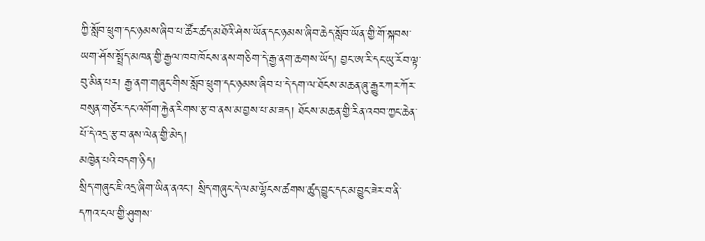ཀྱི་སློབ་ཕྲུག་དང་ཉམས་ཞིབ་པ་ཚོར་ཚད་མཐོའི་ཤེས་ཡོན་དང་ཉམས་ཞིབ་ཆེད་སློབ་ཡོན་གྱི་གོ་སྐབས་ཡག་ཤོས་སྤྲོད་མཁན་གྱི་རྒྱལ་ཁབ་ཁོངས་ནས་གཅིག་དེ་རྒྱ་ནག་ཆགས་ཡོད། བྱང་ཨ་རི་དང་ཡུ་རོབ་ལྟ་བུ་མིན་པར། རྒྱ་ནག་གཞུང་གིས་སློབ་ཕྲུག་དང་ཉམས་ཞིབ་པ་དེ་དག་ལ་ཐོངས་མཆན་ཞུ་རྒྱུར་ཀར་ཀོར་བསུན་གཙེར་དང་འགོག་རྐྱེན་རིགས་རྩ་བ་ནས་མ་བྱས་པ་མ་ཟད། ཐོངས་མཆན་གྱི་རིན་འབབ་ཀྱང་ཆེན་པོ་དེ་འདྲ་རྩ་བ་ནས་ལེན་གྱི་མེད།
མཁྱེན་པའི་བདག་ཉིད།
སྲིད་གཞུང་ཇི་འདྲ་ཞིག་ཡིན་ནའང་། སྲིད་གཞུང་དེ་ལམ་ལྷོངས་ཚགས་ཚུད་བྱུང་དང་མ་བྱུང་ཟེར་བ་ནི་དཀའ་ངལ་གྱི་ཤུགས་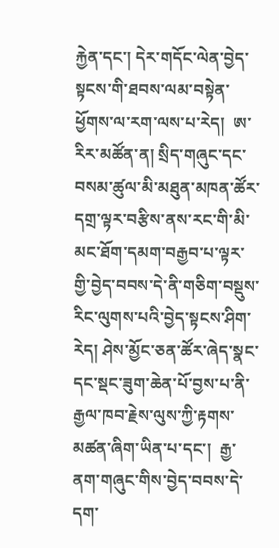རྐྱེན་དང་། དེར་གདོང་ལེན་བྱེད་སྟངས་གི་ཐབས་ལམ་བསྟེན་ཕྱོགས་ལ་རག་ལས་པ་རེད།  ཨ་རིར་མཚོན་ན། སྲིད་གཞུང་དང་བསམ་ཚུལ་མི་མཐུན་མཁན་ཚོར་དགྲ་ལྟར་བརྩིས་ནས་རང་གི་མི་མང་ཐོག་དམག་བརྒྱབ་པ་ལྟར་གྱི་བྱེད་བབས་དེ་ནི་གཅིག་བསྡུས་རིང་ལུགས་པའི་བྱེད་སྟངས་ཤིག་རེད། ཤེས་མྱོང་ཅན་ཚོར་ཞེད་སྣང་དང་སྡང་ཟུག་ཆེན་པོ་བྱས་པ་ནི་རྒྱལ་ཁབ་རྗེས་ལུས་ཀྱི་རྟགས་མཚན་ཞིག་ཡིན་པ་དང་།  རྒྱ་ནག་གཞུང་གིས་བྱེད་བབས་དེ་དག་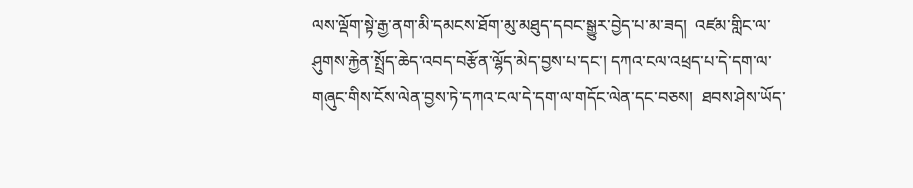ལས་ལྡོག་སྟེ་རྒྱ་ནག་མི་དམངས་ཐོག་མུ་མཐུད་དབང་སྒྱུར་བྱེད་པ་མ་ཟད།  འཛམ་གླིང་ལ་ཤུགས་རྐྱེན་སྤྲོད་ཆེད་འབད་བརྩོན་ལྷོད་མེད་བྱས་པ་དང་། དཀའ་ངལ་འཕྲད་པ་དེ་དག་ལ་གཞུང་གིས་ངོས་ལེན་བྱས་ཏེ་དཀའ་ངལ་དེ་དག་ལ་གདོང་ལེན་དང་བཅས།  ཐབས་ཤེས་ཡོད་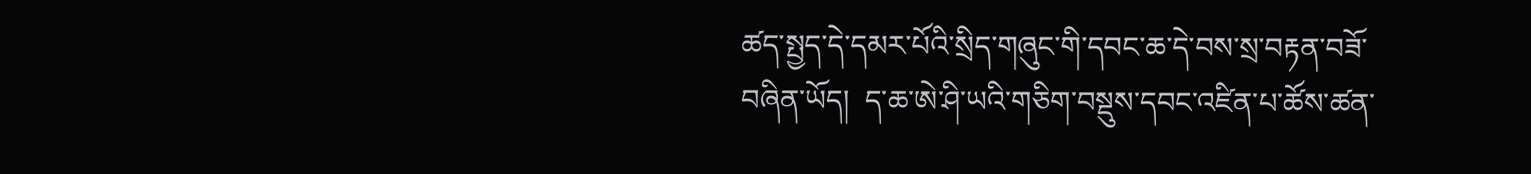ཚད་སྤྱད་དེ་དམར་པོའི་སྲིད་གཞུང་གི་དབང་ཆ་དེ་བས་སྲ་བརྟན་བཟོ་བཞིན་ཡོད།  ད་ཆ་ཨེ་ཤི་ཡའི་གཅིག་བསྡུས་དབང་འཛིན་པ་ཚོས་ཚན་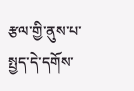རྩལ་གྱི་ནུས་པ་སྤྱད་དེ་དགོས་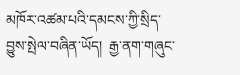མཁོར་འཚམ་པའི་དམངས་ཀྱི་སྲིད་བྱུས་སྤེལ་བཞིན་ཡོད།  རྒྱ་ནག་གཞུང་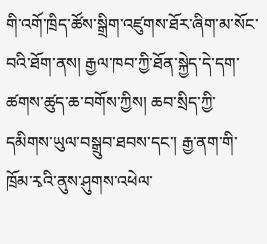གི་འགོ་ཁྲིད་ཚོས་སྒྲིག་འཛུགས་ཐོར་ཞིག་མ་སོང་བའི་ཐོག་ནས། རྒྱལ་ཁབ་ཀྱི་ཐོན་སྐྱེད་དེ་དག་ཚགས་ཚུད་ཆ་བགོས་ཀྱིས། ཆབ་སྲིད་ཀྱི་དམིགས་ཡུལ་བསྒྲུབ་ཐབས་དང་། རྒྱ་ནག་གི་ཁྲོམ་རྭའི་ནུས་ཤུགས་འཕེལ་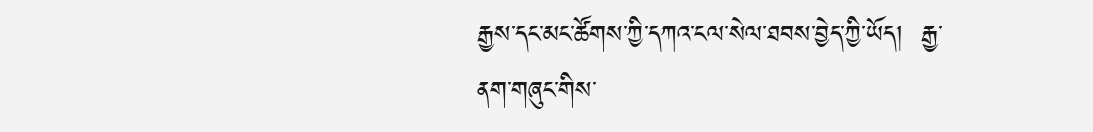རྒྱས་དང་མང་ཚོགས་ཀྱི་དཀའ་ངལ་སེལ་ཐབས་བྱེད་ཀྱི་ཡོད།  རྒྱ་ནག་གཞུང་གིས་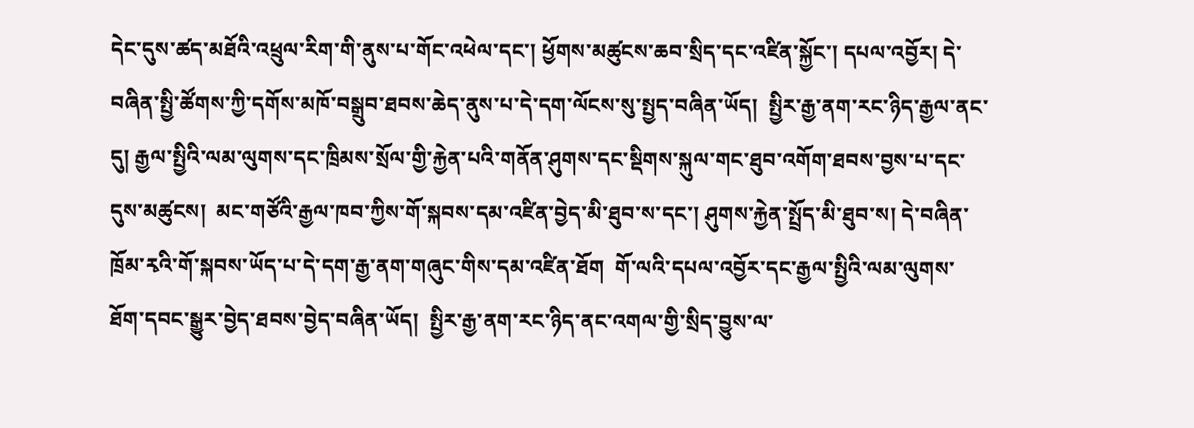དེང་དུས་ཚད་མཐོའི་འཕྲུལ་རིག་གི་ནུས་པ་གོང་འཕེལ་དང་། ཕྱོགས་མཚུངས་ཆབ་སྲིད་དང་འཛིན་སྐྱོང་། དཔལ་འབྱོར། དེ་བཞིན་སྤྱི་ཚོགས་ཀྱི་དགོས་མཁོ་བསྒྲུབ་ཐབས་ཆེད་ནུས་པ་དེ་དག་ལོངས་སུ་སྤྱད་བཞིན་ཡོད།  སྤྱིར་རྒྱ་ནག་རང་ཉིད་རྒྱལ་ནང་དུ། རྒྱལ་སྤྱིའི་ལམ་ལུགས་དང་ཁྲིམས་སྲོལ་གྱི་རྐྱེན་པའི་གནོན་ཤུགས་དང་སྡིགས་སྐུལ་གང་ཐུབ་འགོག་ཐབས་བྱས་པ་དང་དུས་མཚུངས།  མང་གཙོའི་རྒྱལ་ཁབ་ཀྱིས་གོ་སྐབས་དམ་འཛིན་བྱེད་མི་ཐུབ་ས་དང་། ཤུགས་རྐྱེན་སྤྲོད་མི་ཐུབ་ས། དེ་བཞིན་ཁྲོམ་རྭའི་གོ་སྐབས་ཡོད་པ་དེ་དག་རྒྱ་ནག་གཞུང་གིས་དམ་འཛིན་ཐོག  གོ་ལའི་དཔལ་འབྱོར་དང་རྒྱལ་སྤྱིའི་ལམ་ལུགས་ཐོག་དབང་སྒྱུར་བྱེད་ཐབས་བྱེད་བཞིན་ཡོད།  སྤྱིར་རྒྱ་ནག་རང་ཉིད་ནང་འགལ་གྱི་སྲིད་བྱུས་ལ་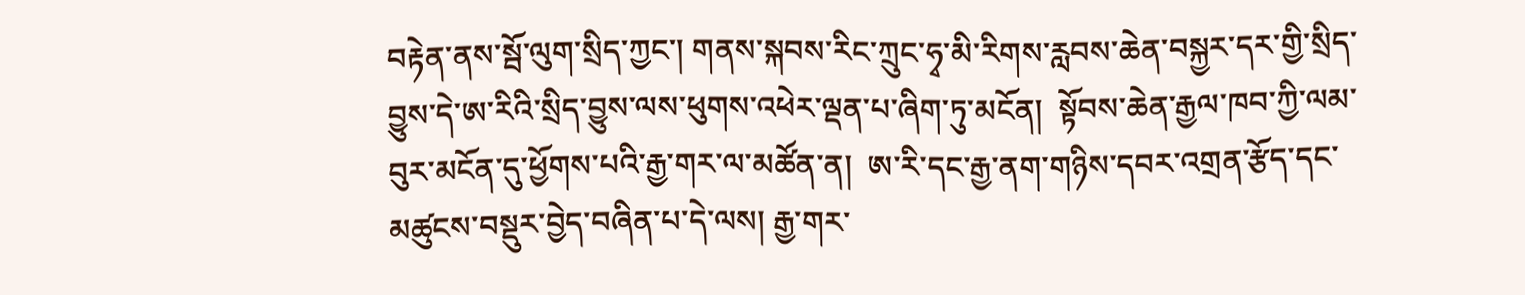བརྟེན་ནས་སྦོ་ལུག་སྲིད་ཀྱང་། གནས་སྐབས་རིང་ཀྲུང་ཧྭ་མི་རིགས་རླབས་ཆེན་བསྐྱར་དར་གྱི་སྲིད་བྱུས་དེ་ཨ་རིའི་སྲིད་བྱུས་ལས་ཕུགས་འཕེར་ལྡན་པ་ཞིག་ཏུ་མངོན།  སྟོབས་ཆེན་རྒྱལ་ཁབ་ཀྱི་ལམ་བུར་མངོན་དུ་ཕྱོགས་པའི་རྒྱ་གར་ལ་མཚོན་ན།  ཨ་རི་དང་རྒྱ་ནག་གཉིས་དབར་འགྲན་རྩོད་དང་མཚུངས་བསྡུར་བྱེད་བཞིན་པ་དེ་ལས། རྒྱ་གར་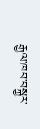རྒྱལ་ཁབ་བསྐྱར་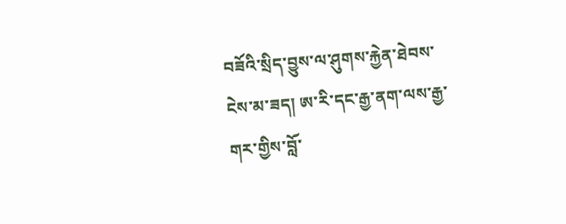བཟོའི་སྲིད་བྱུས་ལ་ཤུགས་རྐྱེན་ཐེབས་ངེས་མ་ཟད། ཨ་རི་དང་རྒྱ་ནག་ལས་རྒྱ་གར་གྱིས་བློ་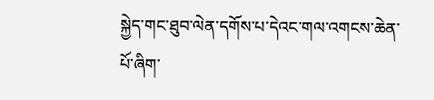སྐྱེད་གང་ཐུབ་ལེན་དགོས་པ་དེའང་གལ་འགངས་ཆེན་པོ་ཞིག་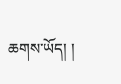ཆགས་ཡོད། །